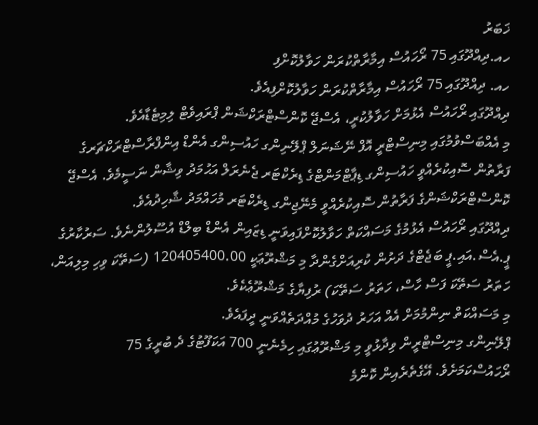ޚަބަރު
ހއ.ދިއްދޫގައި 75 ރޯހައުސް އިމާރާތްކުރަން ހަވާލުކޮށްފި
ހއ. ދިއްދޫގައި 75 ރޯހައުސް އިމާރާތްކުރަން ހަވާލުކޮށްފިއެވެ.
ދިއްދޫގައި ރޯހައުސް އެޅުމަށް ހަވާލުކުރީ، އެސްޖޭ ކޮންސްޓްރަކްޝަން ޕްރައިވެޓް ލިމިޓެޑާއެވެ.
މި އެއްބަސްވުމުގައި މިނިސްޓްރީ އޮފް ނޭޝަނަލް ޕްލޭނިންގ ހައުސިންގ އެންޑް އިންފްރާސްޓްރަކްޗަރގެ ފަރާތުން ސޮއިކުރެއްވީ ހައުސިންގ ޑިޕާޓްމަންޓްގެ ޑިރެކްޓަރ ޖެނެރަލް އަޙުމަދު ވިޝާން ނަސީމެވެ. އެސްޖޭ ކޮންސްޓްރަކްޝަންގެ ފަރާތުން ސޮއިކުރެއްވީ މެނޭޖިންގ ޑިރެކްޓަރ މުހައްމަދު ޝާހިދުއެވެ.
ދިއްދޫގައި ރޯހައުސް އެޅުމުގެ މަސައްކަތް ހަވާލުކޮށްފައިވަނީ ޑިޒައިން އެންޑް ބިލްޑް އުސޫލުންނެވެ. ސަރުކާރުގެ ޕީ.އެސް.އައި.ޕީ ބަޖެޓްގެ ދަށުން ކުރިއަށްގެންދާ މި މަޝްރޫޢަކީ 120405400.00 (ސަތޭކަ ވިހި މިލިއަން، ހަތަރު ސަތޭކަ ފަސް ހާސް، ހަތަރު ސަތޭކަ) ރުފިޔާގެ މަޝްރޫޢެކެވެ.
މި މަސައްކަތް ނިންމުމަށް އެއް އަހަރު ދުވަހުގެ މުއްދަތެއްވަނީ ދީފައެވެ.
ޕްލޭނިންގ މިނިސްޓްރީން ވިދާޅުވީ މި މަޝްރޫޢުގައި ހިމެނެނީ 700 އަކަފޫޓުގެ ދެ ބުރީގެ 75 ރޯހައުސްކަމަށެވެ. އޭގެތެރެއިން ކޮންމެ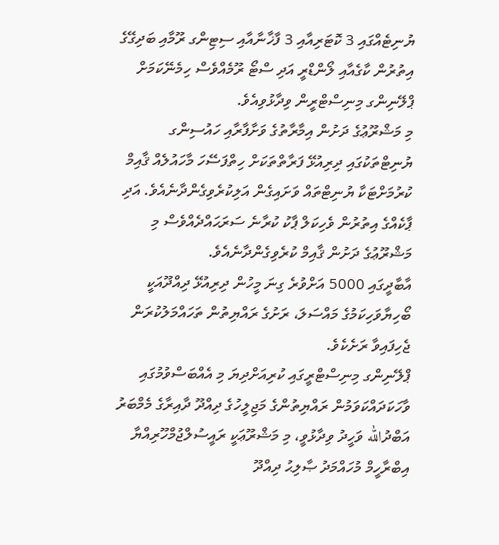ޔުނިޓެއްގައި 3 ކޮޓަރިއާއި 3 ފާޚާނާއާއި ސިޓިންގ ރޫމާއި ބަދިގޭގެ އިތުރުން ކާގެއާއި ލޯންޑްރީ އަދި ސްޓޯ ރޫމެއްވެސް ހިމެނޭކަމަށް ޕްލޭނިންގ މިނިސްޓްރީން ވިދާޅުވިއެވެ.
މި މަޝްރޫޢުގެ ދަށުން އިމާރާތުގެ ވަށާފާރާއި ހައުސިންގ ޔުނިޓްތަކުގައި ދިރިއުޅޭ ފަރާތްތަކަށް ހިތްފަސޭހަ މާހައުލެއް ޤާއިމް ކުރުމަށްޓަކާ ޔުނިޓްތައް ވަށައިގެން އަލިކުރެވިގެންދާނެއެވެ. އަދި ޕާކެއްގެ އިތުރުން ވެހިކަލް ޕާކު ކުރާނެ ސަރަޙައްދެއްވެސް މި މަޝްރޫޢުގެ ދަށުން ޤާއިމް ކުރެވިގެންދާނެއެވެ.
އާބާދީގައި 5000 އަށްވުރެ ގިނަ މީހުން ދިރިއުޅޭ ދިއްދޫއަކީ ބޯހިޔާވަހިކަމުގެ މައްސަލަ، ރަށުގެ ރައްޔިތުން ތަހައްމަލުކުރަން ޖެހިފައިވާ ރަށެކެވެ.
ޕްލޭނިންގ މިނިސްޓްރީގައި ކުރިއަށްދިޔަ މި އެއްބަސްވުމުގައި ވާހަކަދައްކަވަމުން ރައްޔިތުންގެ މަޖިލީހުގެ ދިއްދޫ ދާއިރާގެ މެމްބަރު އަބްދުالله ވަހީދު ވިދާޅުވީ، މި މަޝްރޫޢަކީ ރައީސުލްޖުމްހޫރިއްޔާ އިބްރާހީމް މުހައްމަދު ޞާލިޙު ދިއްދޫ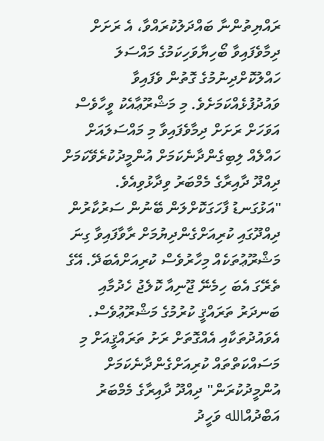ރައްޔިތުންނާ ބައްދަލުކުރައްވާ، އެ ރަށަށް ދިމާވެފައިވާ ބޯހިޔާވަހިކަމުގެ މައްސަލަ ހައްލުކޮށްދިނުމުގެ ގޮތުން ވެފައިވާ ވައުދުފުޅެއްކަމަށެވެ. މި މަޝްރޫޢާއެކު ވީހާވެސް އަވަހަށް ރަށަށް ދިމާވެފައިވާ މި މައްސަލައަށް ހައްލެއް ލިބިގެންދާނެކަމަށް އުންމީދުކުރެވޭކަމަށް ދިއްދޫ ދާއިރާގެ މެމްބަރު ވިދާޅުވިއެވެ.
"އަޅުގަނޑު ފާހަގަކޮށްލަން ބޭނުން ސަރުކާރުން ދިއްދޫގައި ކުރިއަށްގެންދިޔުމަށް ރާވާފައިވާ ގިނަ މަޝްރޫޢުތަކެއް މިހާރުވެސް ކުރިއަށްއެބަދޭ. އޭގެ ތެރޭގަ އެބަ ހިމެނޭ ޖޫނިއާ ކޮލެޖު ހެދުމާއި ބަނދަރު ތަރައްޤީ ކުރުމުގެ މަޝްރޫޢުވެސް. އެވައުދުތަކާއި އެއްގޮތަށް ރަށު ތަރައްޤީއަށް މި މަސައްކަތްތައް ކުރިއަށްގެންދާނެކަމަށް އުންމީދުކުރަން" ދިއްދޫ ދާއިރާގެ މެމްބަރު އަބްދުއްالله ވަހީދު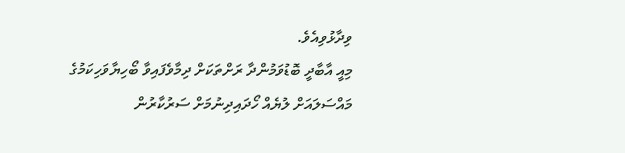ވިދާޅުވިއެވެ.
މިއީ އާބާދީ ބޮޑުވަމުންދާ ރަށްތަކަށް ދިމާވެފައިވާ ބޯހިޔާވަހިކަމުގެ މައްސަލައަށް ލުޔެއް ހޯދައިދިނުމަށް ސަރުކާރުން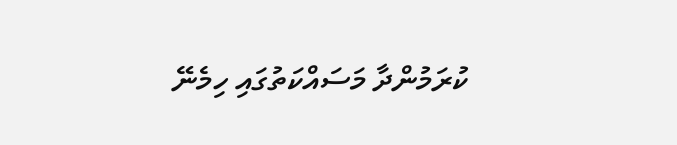ކުރަމުންދާ މަސައްކަތުގައި ހިމެނޭ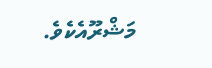މަޝްރޫއެކެވެ.